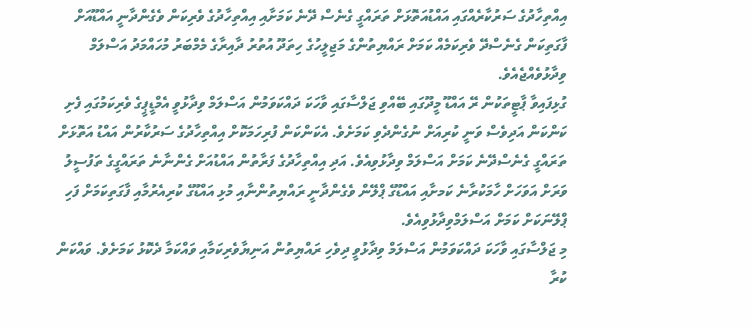އިއްތިހާދުގެ ސަރުކާރެއްގައި އައްޑުއަތޮޅަށް ތަރައްގީ ގެނެސް ދޭނެ ކަމަށާއި އިއްތިހާދުގެ ވެރިކަން ވެގެންދާނީ އައްޑޫއަށް ފާގަތިކަން ގެނެސްދޭ ވެރިކަމެއް ކަމަށް ރައްޔިތުންގެ މަޖިލީހުގެ ހިތަދޫ އުތުރު ދާއިރާގެ މެމްބަރު މުހައްމަދު އަސްލަމް ވިދާޅުވެއްޖެއެވެ.
ގުޅިފައިވާ ޕާޓީތަކުން ރޭ އައްޑޫ މީދޫގައި ބޭއްވި ޖަލްސާގައި ވާހަކަ ދައްކަވަމުން އަސްލަމް ވިދާޅުވީ އެމްޑީޕީގެ ވެރިކަމުގައި ފެށި ކަންކަން އަދިވެސް ވަނީ ކުރިއަށް ނުގެންދެވި ކަމަށެވެ. އެކަންކަން ފުރިހަމަކޮށް އިއްތިހާދުގެ ސަރުކާރުން އައްޑު އަތޮޅަށް ތަރައްގީ ގެނެސްދޭނެ ކަމަށް އަސްލަމް ވިދާޅުވިއެވެ. އަދި އިއްތިހާދުގެ ފަރާތުން އައްޑުއަށް ގެންނާނެ ތަރައްގީގެ ތަފުސީލު ވަރަށް އަވަހަށް ހާމަކުރާނެ ކަމށާއި އައްޑޫގެ ޕްލޭން ވެގެންދާނީ ރައްޔިތުންނާއި މުޅި އައްޑޫގެ ކުރިއެރުމާއި ފާގަތިކަމަށް ފަހި ޕްލޭނަކަށް ކަމަށް އަސްލަމްވިދާޅުވިއެވެ.
މި ޖަލްސާގައި ވާހަކަ ދައްކަވަމުން އަސްލަމް ވިދާޅުވީ ދިވެހި ރައްޔިތުން އަނިޔާވެރިކަމާއި ވައްކަމާ ދެކޮޅު ކަމަށެވެ. ވައްކަން ކުރާ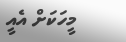މީހަކަށް އެއީ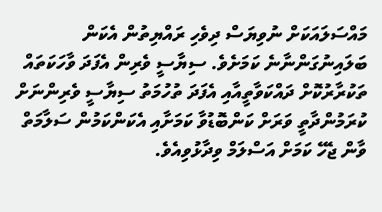މައްސަލައަކަށް ނުވިޔަސް ދިވެހި ރައްޔިތުން އެކަން ބަލައިނުގަންނާނެ ކަމަށެވެ. ސިޔާސީ ވެރިން އެފަދަ ވާހަކަތައް ތަކުރާރުކޮށް ދައްކަވާތީއާއި އެފަދަ ތުހުމަތު ސިޔާސީ ވެރިންނަށް ކުރަމުންދާތީ ވަރަށް ކަންބޮޑުވާ ކަމަށާއި އެކަންކަމުން ސަލާމަތް ވާން ޖެހޭ ކަމަށް އަސްލަމް ވިދާޅުވިއެވެ.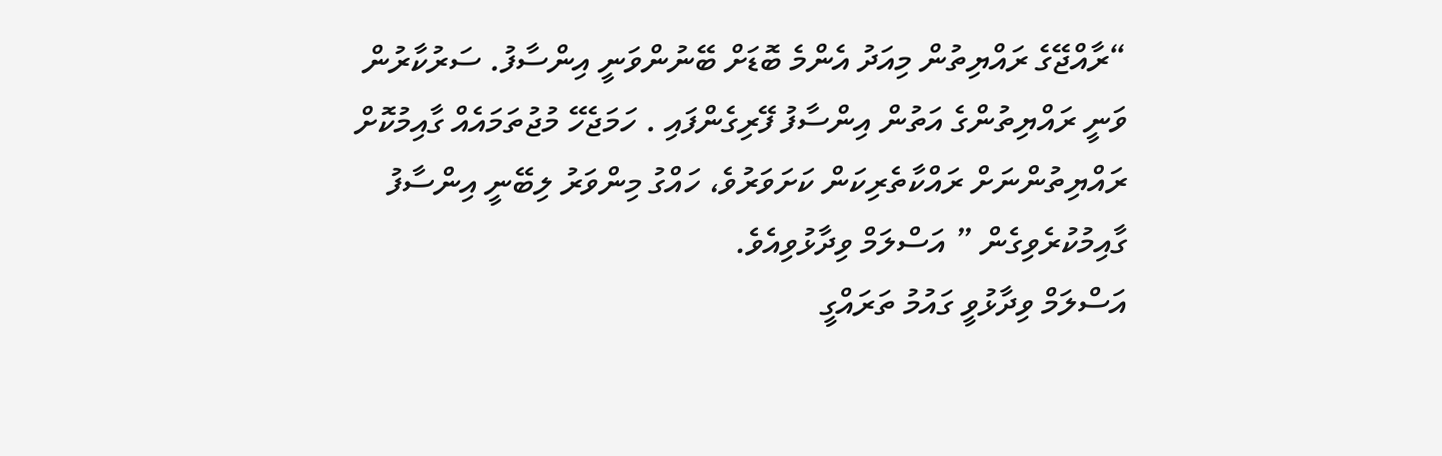“ރާއްޖޭގެ ރައްޔިތުން މިއަދު އެންމެ ބޮޑަށް ބޭނުންވަނީ އިންސާފު. ސަރުކާރުން ވަނީ ރައްޔިތުންގެ އަތުން އިންސާފު ފޭރިގެންފައި . ހަމަޖެހޭ މުޖުތަމައެއް ގާއިމުކޮށް ރައްޔިތުންނަށް ރައްކާތެރިކަން ކަށަވަރުވެ، ހައްގު މިންވަރު ލިބޭނީ އިންސާފު ގާއިމުކުރެވިގެން ” އަސްލަމް ވިދާޅުވިއެވެ.
އަސްލަމް ވިދާޅުވީ ގައުމު ތަރައްގީ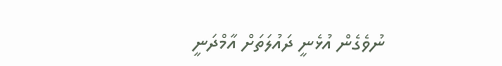ނުވެގެން އުޅެނީ ދައުލަތަށް އާމްދަނީ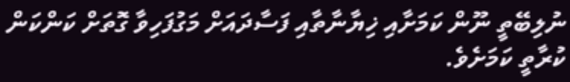ނުލިބޭތީ ނޫން ކަމަށާއި ޚިޔާނާތާއި ފަސާދައަށް މަގުފަހިވާ ގޮތަށް ކަންކަން ކުރާތީ ކަމަށެވެ.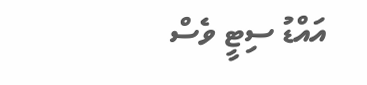އައްޑު ސިޓީ ވެސް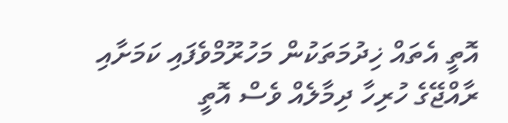އޮތީ އެތައް ޚިދުމަތަކުން މަހުރޫމްވެފައި ކަމަށާއި ރާއްޖޭގެ ހުރިހާ ދިމާލެއް ވެސް އޮތީ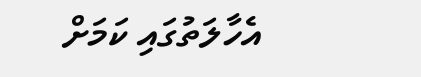އެހާލަތުގައި ކަމަށް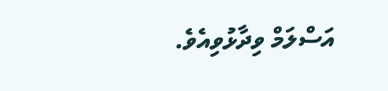އަސްލަމް ވިދާޅުވިއެވެ.